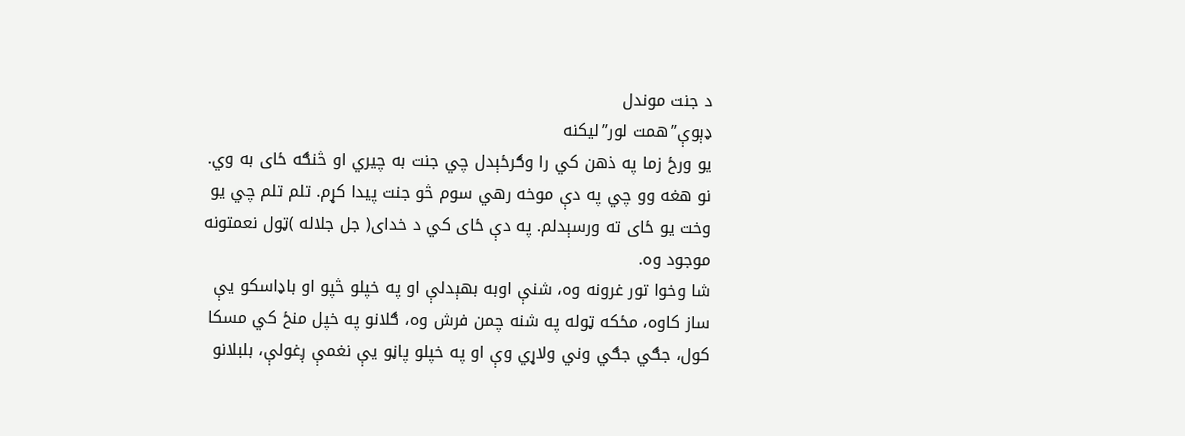د جنت موندل
ډېوې”همت لور”ليکنه
يو ورځ زما په ذهن كي را وګرځېدل چي جنت به چيري او څنګه ځاى به وي. نو هغه وو چي په دې موخه رهي سوم څو جنت پيدا كړم. تلم تلم چي يو وخت يو ځاى ته ورسېدلم. په دې ځاى كي د خداى( جل جلاله )ټول نعمتونه موجود وه.
شا وخوا تور غرونه وه، شنې اوبه بهېدلې او په خپلو څپو او باډاسكو يې ساز كاوه، مځكه ټوله په شنه چمن فرش وه، ګلانو په خپل منځ كي مسكا كول، جګي جګي وني ولاړي وې او په خپلو پاڼو يې نغمې ږغولې، بلبلانو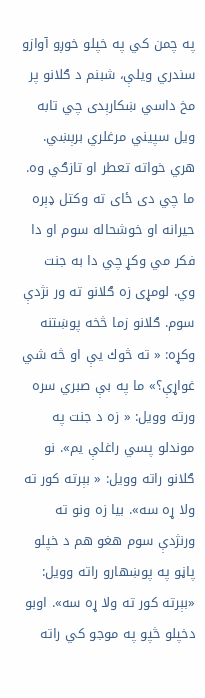په چمن كي په خپلو خوږو آوازو سندري ويلې، شبنم د ګلانو پر مخ داسي ښكارېدى چي تابه ويل سپيني مرغلري برېښي. هري خواته تعطر او تازګي وه.
ما چي دى ځاى ته وكتل ډېره حيرانه او خوشحاله سوم او دا فكر مي وكړ چي دا به جنت وي. لومړى زه ګلانو ته ور نژدې سوم. ګلانو زما څخه پوښتنه وكړه: « ته څوك يې او څه شي غواړې؟» ما په بې صبري سره ورته وويل: « زه د جنت په موندلو پسي راغلې يم». نو ګلانو راته وويل: « بېرته كور ته ولا ړه سه». بيا زه ونو ته ورنژدې سوم هغو هم د خپلو پاڼو په پوښهارو راته وويل: «بېرته كور ته ولا ړه سه». اوبو دخپلو څپو په موجو كي راته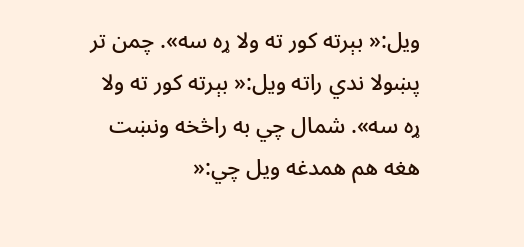ويل:« بېرته كور ته ولا ړه سه». چمن تر پښولا ندي راته ويل:« بېرته كور ته ولا ړه سه». شمال چي به راڅخه ونښت هغه هم همدغه ويل چي:«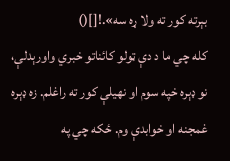بېرته كور ته ولا ړه سه».![]()
كله چي ما د دې ټولو كائناتو خبري واورېدلې، نو ډېره خپه سوم او نهيلې كور ته راغلم. زه ډېره غمجنه او خوابدې وم. ځكه چي په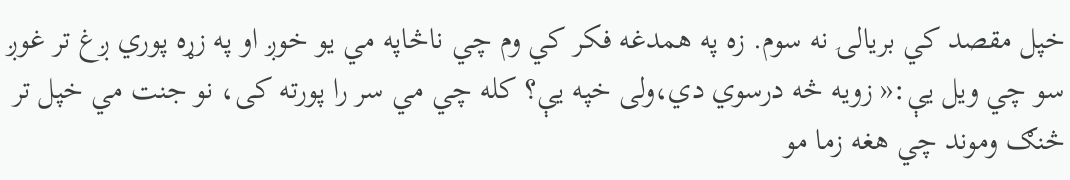خپل مقصد كي بريالۍ نه سوم. زه په همدغه فكر كي وم چي ناڅاپه مي يو خوږ او په زړه پوري ږغ تر غوږ سو چي ويل يې:« زويه څه درسوي دي،ولى خپه يې؟ كله چي مي سر را پورته كى، نو جنت مي خپل تر څنګ وموند چي هغه زما مو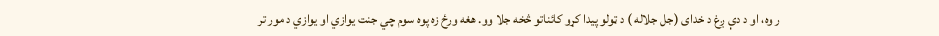ر وه، او د دې ږغ د خداى (جل جلاله ) د ټولو پيدا كړو كائناتو څخه جلا وو. هغه ورځ زه پوه سوم چي جنت يوازي او يوازي د مور تر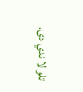تلو لا ندي دى.